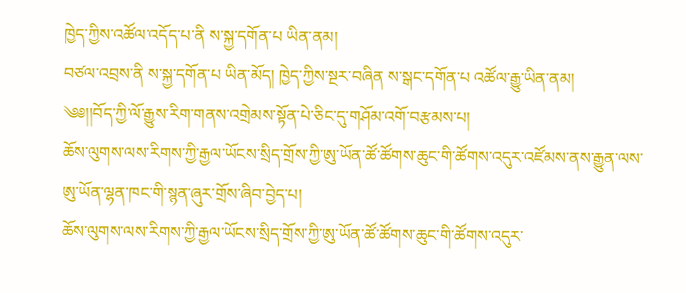ཁྱེད་ཀྱིས་འཚོལ་འདོད་པ་ནི ས་སྐྱ་དགོན་པ ཡིན་ནམ།
བཙལ་འབྲས་ནི ས་སྐྱ་དགོན་པ ཡིན་མོད། ཁྱེད་ཀྱིས་སྔར་བཞིན ས་སྒང་དགོན་པ འཚོལ་རྒྱུ་ཡིན་ནམ།
༄༅།།བོད་ཀྱི་ལོ་རྒྱུས་རིག་གནས་འགྲེམས་སྟོན་པེ་ཅིང་དུ་གཤོམ་འགོ་བརྩམས་པ།
ཆོས་ལུགས་ལས་རིགས་ཀྱི་རྒྱལ་ཡོངས་སྲིད་གྲོས་ཀྱི་ཨུ་ཡོན་ཚོ་ཚོགས་ཆུང་གི་ཚོགས་འདུར་འཛོམས་ནས་རྒྱུན་ལས་ཨུ་ཡོན་ལྷན་ཁང་གི་སྙན་ཞུར་གྲོས་ཞིབ་བྱེད་པ།
ཆོས་ལུགས་ལས་རིགས་ཀྱི་རྒྱལ་ཡོངས་སྲིད་གྲོས་ཀྱི་ཨུ་ཡོན་ཚོ་ཚོགས་ཆུང་གི་ཚོགས་འདུར་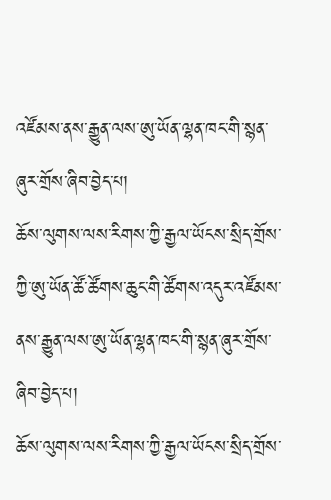འཛོམས་ནས་རྒྱུན་ལས་ཨུ་ཡོན་ལྷན་ཁང་གི་སྙན་ཞུར་གྲོས་ཞིབ་བྱེད་པ།
ཆོས་ལུགས་ལས་རིགས་ཀྱི་རྒྱལ་ཡོངས་སྲིད་གྲོས་ཀྱི་ཨུ་ཡོན་ཚོ་ཚོགས་ཆུང་གི་ཚོགས་འདུར་འཛོམས་ནས་རྒྱུན་ལས་ཨུ་ཡོན་ལྷན་ཁང་གི་སྙན་ཞུར་གྲོས་ཞིབ་བྱེད་པ།
ཆོས་ལུགས་ལས་རིགས་ཀྱི་རྒྱལ་ཡོངས་སྲིད་གྲོས་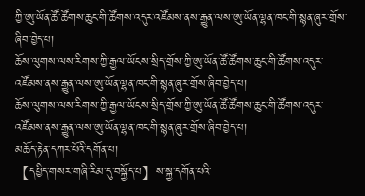ཀྱི་ཨུ་ཡོན་ཚོ་ཚོགས་ཆུང་གི་ཚོགས་འདུར་འཛོམས་ནས་རྒྱུན་ལས་ཨུ་ཡོན་ལྷན་ཁང་གི་སྙན་ཞུར་གྲོས་ཞིབ་བྱེད་པ།
ཆོས་ལུགས་ལས་རིགས་ཀྱི་རྒྱལ་ཡོངས་སྲིད་གྲོས་ཀྱི་ཨུ་ཡོན་ཚོ་ཚོགས་ཆུང་གི་ཚོགས་འདུར་འཛོམས་ནས་རྒྱུན་ལས་ཨུ་ཡོན་ལྷན་ཁང་གི་སྙན་ཞུར་གྲོས་ཞིབ་བྱེད་པ།
ཆོས་ལུགས་ལས་རིགས་ཀྱི་རྒྱལ་ཡོངས་སྲིད་གྲོས་ཀྱི་ཨུ་ཡོན་ཚོ་ཚོགས་ཆུང་གི་ཚོགས་འདུར་འཛོམས་ནས་རྒྱུན་ལས་ཨུ་ཡོན་ལྷན་ཁང་གི་སྙན་ཞུར་གྲོས་ཞིབ་བྱེད་པ།
མཆོད་རྟེན་དཀར་པོའི་དགོན་པ།
【དཔྱིད་གསར་གཞི་རིམ་དུ་བསྐྱོད་པ】ས་སྐྱ་དགོན་པའི་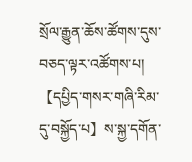སྲོལ་རྒྱུན་ཆོས་ཚོགས་དུས་བཅད་ལྟར་འཚོགས་པ།
【དཔྱིད་གསར་གཞི་རིམ་དུ་བསྐྱོད་པ】ས་སྐྱ་དགོན་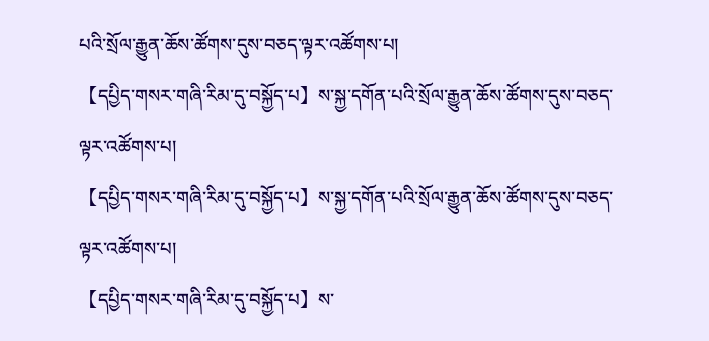པའི་སྲོལ་རྒྱུན་ཆོས་ཚོགས་དུས་བཅད་ལྟར་འཚོགས་པ།
【དཔྱིད་གསར་གཞི་རིམ་དུ་བསྐྱོད་པ】ས་སྐྱ་དགོན་པའི་སྲོལ་རྒྱུན་ཆོས་ཚོགས་དུས་བཅད་ལྟར་འཚོགས་པ།
【དཔྱིད་གསར་གཞི་རིམ་དུ་བསྐྱོད་པ】ས་སྐྱ་དགོན་པའི་སྲོལ་རྒྱུན་ཆོས་ཚོགས་དུས་བཅད་ལྟར་འཚོགས་པ།
【དཔྱིད་གསར་གཞི་རིམ་དུ་བསྐྱོད་པ】ས་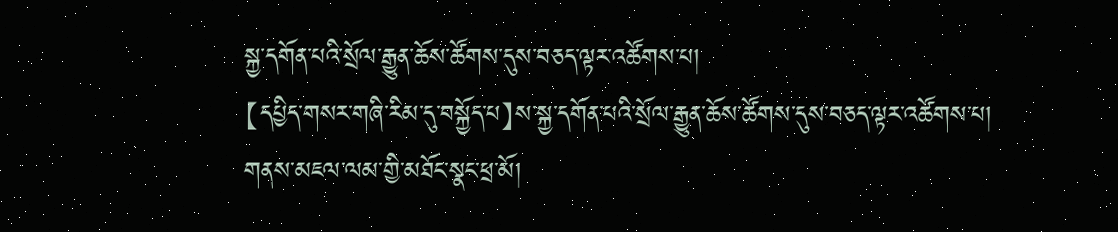སྐྱ་དགོན་པའི་སྲོལ་རྒྱུན་ཆོས་ཚོགས་དུས་བཅད་ལྟར་འཚོགས་པ།
【དཔྱིད་གསར་གཞི་རིམ་དུ་བསྐྱོད་པ】ས་སྐྱ་དགོན་པའི་སྲོལ་རྒྱུན་ཆོས་ཚོགས་དུས་བཅད་ལྟར་འཚོགས་པ།
གནས་མཇལ་ལམ་གྱི་མཐོང་སྣང་ཕྲ་མོ།